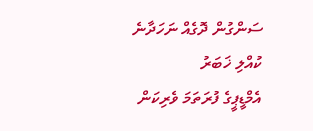ސަންގުން ދޮގެއް ނަހަދާނެ
ކުއްލި ޚަބަރު
އެމްޑީޕީގެ ފުރަތަމަ ވެރިކަން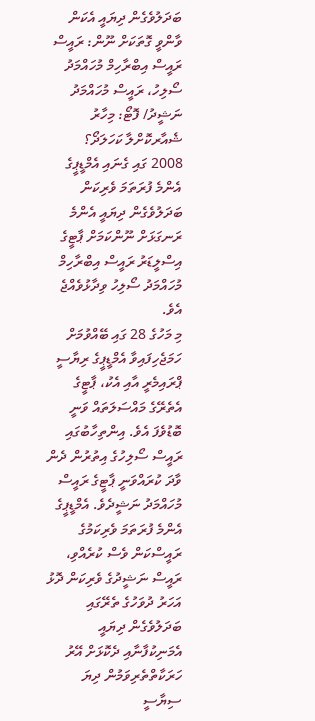ބަދަލުވެގެން ދިޔައީ އެކަން ވާންވީ ގޮތަކަށް ނޫން: ރައީސް
ރައީސް އިބްރާހިމް މުހައްމަދު ސޯލިހު، ރައީސް މުހައްމަދު ނަޝީދު/ ފޮޓޯ: މިހާރު
ޝެއާރކޮށްލާ ކަހަލަދޯ؟
2008 ގައި ގެނައި އެމްޑީޕީގެ އެންމެ ފުރަތަމަ ވެރިކަން ބަދަލުވެގެން ދިޔައީ އެންމެ ރަނގަޅަށް ނޫންކަމަށް ޕާޓީގެ އިސްލީޑަރު ރައީސް އިބްރާހިމް މުހައްމަދު ސޯލިހު ވިދާޅުވެއްޖެ އެވެ.
މި މަހުގެ 28 ގައި ބޭއްވުމަށް ހަމަޖެހިފައިވާ އެމްޑީޕީގެ ރިޔާސީ ޕްރައިމެރީ އާއި އެކު، ޕާޓީގެ އެތެރޭގެ މައްސަލަތައް ވަނީ ބޮޑުވެފަ އެވެ. އިންތިހާބުގައި ރައީސް ސޯލިހުގެ އިތުރުން ދެން ވާދަ ކުރައްވަނީ ޕާޓީގެ ރައީސް މުހައްމަދު ނަޝީދެވެ. އެމްޑީޕީގެ އެންމެ ފުރަތަމަ ވެރިކަމުގެ ރައީސްކަން ވެސް ކުރެއްވި، ރައީސް ނަޝީދުގެ ވެރިކަން ދޮޅު އަހަރު ދުވަހުގެ ތެރޭގައި ބަދަލުވެގެން ދިޔައީ އެމަނިކުފާނާއި ދެކޮޅަށް އޭރު ހަރަކާތްތެރިވަމުން ދިޔަ ސިޔާސީ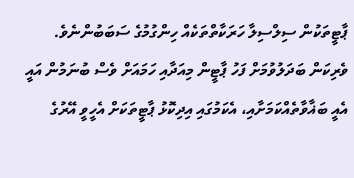ޕާޓީތަކުން ސިލްސިލާ ހަރަކާތްތަކެއް ހިންގުމުގެ ސަބަބުންނެވެ.
ވެރިކަން ބަދަލުވުމަށް ފަހު ޕާޓީން މިއަދާއި ހަމައަށް ވެސް ބުނަމުން އައީ އެއީ ބަޣާވާތެއްކަމަށާއި، އެކަމުގައި އިދިކޮޅު ޕާޓީތަކަށް އެހީވީ އޭރުގެ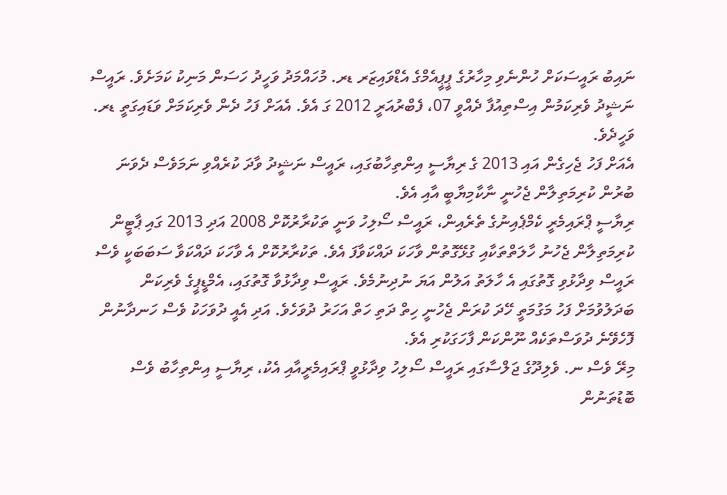ނައިބު ރައީސަކަށް ހުންނެވި މިހާރުގެ ޕީޕީއެމްގެ އެޑްވައިޒަރ ޑރ. މުހައްމަދު ވަހީދު ހަސަން މަނިކު ކަމަށެވެ. ރައީސް ނަޝީދު ވެރިކަމުން އިސްތިއުފާ ދެއްވީ 07، ފެބްރުއަރީ 2012 ގަ އެވެ. އެއަށް ފަހު ދެން ވެރިކަމަށް ވަޑައިގަތީ ޑރ. ވަހީދެވެ.
އެއަށް ފަހު ޖެހިގެން އައި 2013 ގެ ރިޔާސީ އިންތިހާބުގައި، ރައީސް ނަޝީދު ވާދަ ކުރެއްވި ނަމަވެސް ދެވަނަ ބުރުން ކުރިމަތިލާން ޖެހުނީ ނާކާމިޔާބީ އާއި އެވެ.
ރިޔާސީ ޕްރައިމެރީ ކެމްޕެއިނުގެ ތެރެއިން، ރައީސް ސޯލިހު ވަނީ ތަކުރާރުކޮށް 2008 އަދި 2013 ގައި ޕާޓީން ކުރިމަތިލާން ޖެހުނު ހާލަތްތަކާއި ގުޅޭގޮތުން ވާހަކަ ދައްކަވާފަ އެވެ. ތަކުރާރުކޮށް އެ ވާހަކަ ދައްކަވާ ސަބަބަކީ ވެސް ރައީސް ވިދާޅުވި ގޮތުގައި އެ ހާލަތު އަލުން އަޔަ ނުދިނުމެވެ. ރައީސް ވިދާޅުވާ ގޮތުގައި، އެމްޑީޕީގެ ވެރިކަން ބަދަލުވުމަށް ފަހު މަގުމަތީ ހޭދަ ކުރަން ޖެހުނީ ހިތް ދަތި ހަތް އަހަރު ދުވަހެވެ. އަދި އެއީ ދުވަހަކު ވެސް ހަނދާނުން ފޮހެވޭނެ ދުވަސްތަކެއް ނޫންކަން ފާހަގަކުރި އެވެ.
މިރޭ ވެސް ނ. ވެލިދޫގެ ޖަލްސާގައި ރައީސް ސޯލިހު ވިދާޅުވީ ޕްރައިމެރީއާއި އެކު، ރިޔާސީ އިންތިހާބު ވެސް ބޮޑުތަނުން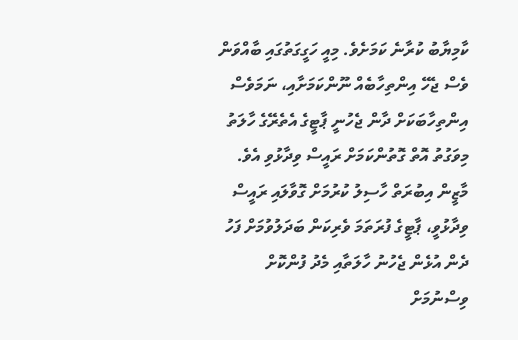ކާމިޔާބު ކުރާނެ ކަމަށެވެ. މިއީ ހަގީގަތުގައި ބާއްވަން ވެސް ޖެހޭ އިންތިހާބެއް ނޫންކަމަށާއި، ނަމަވެސް އިންތިހާބަކަށް ދާން ޖެހުނީ ޕާޓީގެ އެތެރޭގެ ހާލަތު މިވަގުތު އޮތް ގޮތުންކަމަށް ރައީސް ވިދާޅުވި އެވެ.
މާޒީން އިބުރަތް ހާސިލު ކުރުމަށް ގޮވާލައި ރައީސް ވިދާޅުވީ، ޕާޓީގެ ފުރަތަމަ ވެރިކަން ބަދަލުވުމަށް ފަހު ދެން އުޅެން ޖެހުނު ހާލަތާއި މެދު ފުންކޮށް ވިސްނުމަށް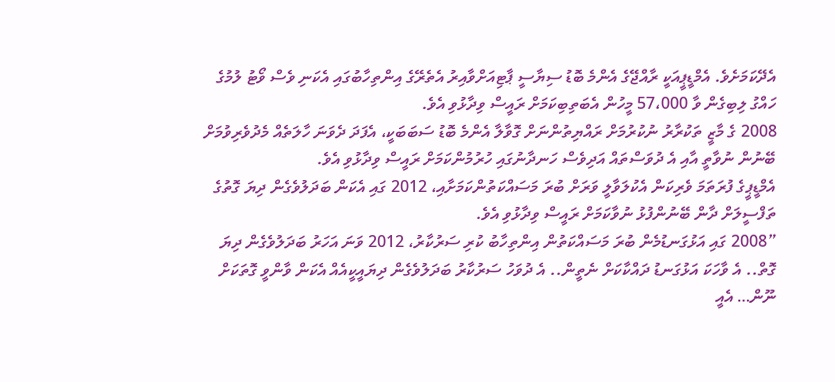އެދޭކަމަށެވެ. އެމްޑީޕީއަކީ ރާއްޖޭގެ އެންމެ ބޮޑު ސިޔާސީ ޕާޓިއަށްވާއިރު އެތެރޭގެ އިންތިހާބުގައި އެކަނި ވެސް ވޯޓު ލުމުގެ ހައްގު ލިބިގެން ވާ 57،000 މީހުން އެބަތިބިކަމަށް ރައީސް ވިދާޅުވި އެވެ.
2008 ގެ މާޒީ ތަކުރާރު ނުކުރުމަށް ރައްޔިތުންނަށް ގޮވާލާ އެންމެ ބޮޑު ސަބަބަކީ، އެފަދަ ދެވަނަ ހާލަތެއް މެދުވެރިވުމަށް ބޭނުން ނުވާތީ އާއި އެ ދުވަސްތައް އަދިވެސް ހަނދާނުގައި ހުރުމުންކަމަށް ރައީސް ވިދާޅުވި އެވެ.
އެމްޑީޕީގެ ފުރަތަމަ ވެރިކަން އެކުލަވާލީ ވަރަށް ބުރަ މަސައްކަތުންކަމަށާއި، 2012 ގައި އެކަން ބަދަލުވެގެން ދިޔަ ގޮތުގެ ތަފްސީލަށް ދާން ބޭނުންފުޅު ނުވާކަމަށް ރައީސް ވިދާޅުވި އެވެ.
”2008 ގައި އަޅުގަނޑުމެން ބުރަ މަސައްކަތުން އިންތިހާބު ކުރި ސަރުކާރު، 2012 ވަނަ އަހަރު ބަދަލުވެގެން ދިޔަ ގޮތް.. އެ ވާހަކަ އަޅުގަނޑު ދައްކާކަށް ނެތީން.. އެ ދުވަހު ސަރުކާރު ބަދަލުވެގެން ދިޔައީކީއެއް އެކަން ވާންވީ ގޮތަކަށް ނޫން… އެއީ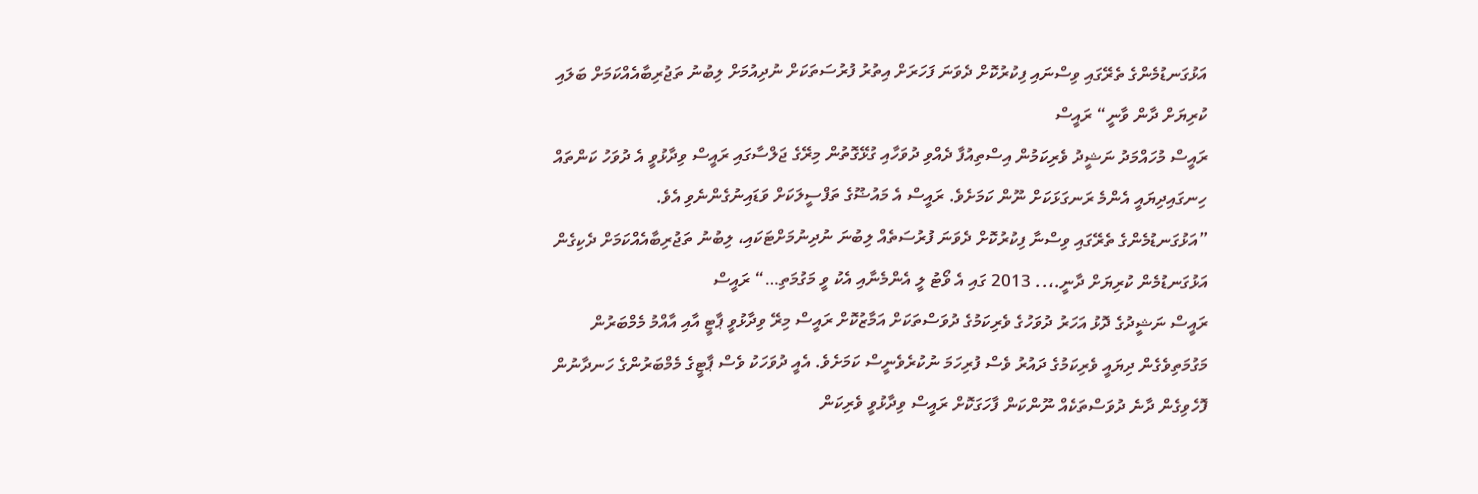އަޅުގަނޑުމެންގެ ތެރޭގައި ވިސްނައި ފިކުރުކޮށް ދެވަނަ ފަހަރަށް އިތުރު ފުރުސަތަކަށް ނުދިއުމަށް ލިބުނު ތަޖުރިބާއެއްކަމަށް ބަލައި ކުރިޔަށް ދާން ވާނީ“ ރައީސް
ރައީސް މުހައްމަދު ނަޝީދު ވެރިކަމުން އިސްތިއުފާ ދެއްވި ދުވަހާއި ގުޅޭގޮތުން މިރޭގެ ޖަލްސާގައި ރައީސް ވިދާޅުވީ އެ ދުވަހު ކަންތައް ހިނގައިދިޔައީ އެންމެ ރަނގަޅަކަށް ނޫން ކަމަށެވެ. ރައީސް އެ މައުޟޫގެ ތަފްސީލަކަށް ވަޑައިނުގެންނެވި އެވެ.
”އަޅުގަނޑުމެންގެ ތެރޭގައި ވިސްނާ ފިކުރުކޮށް ދެވަނަ ފުރުސަތެއް ލިބުނަ ނުދިނުމަށްޓަކައި، ލިބުނު ތަޖުރިބާއެއްކަމަށް ދެކިގެން އަޅުގަނޑުމެން ކުރިޔަށް ދާނީ.،.. 2013 ގައި އެ ވޯޓު ލީ އެންމެނާއި އެކު ވީ މަގުމަތި…“ ރައީސް
ރައީސް ނަޝީދުގެ ދޮޅު އަހަރު ދުވަހުގެ ވެރިކަމުގެ ދުވަސްތަކަށް އަމާޒުކޮށް ރައީސް މިރޭ ވިދާޅުވީ ޕާޓީ އާއި އާއްމު މެމްބަރުން މަގުމަތިވެގެން ދިޔައީ ވެރިކަމުގެ ދައުރު ވެސް ފުރިހަމަ ނުކުރެވެނީސް ކަމަށެވެ. އެއީ ދުވަހަކު ވެސް ޕާޓީގެ މެމްބަރުންގެ ހަނދާނުން ފޮހެވިގެން ދާނެ ދުވަސްތަކެއް ނޫންކަން ފާހަގަކޮށް ރައީސް ވިދާޅުވީ ވެރިކަން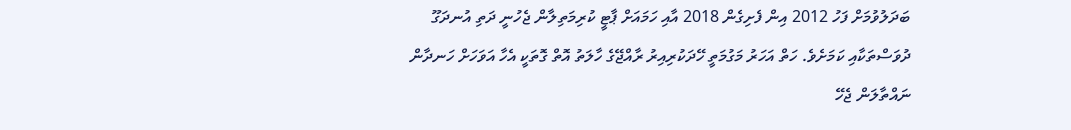ބަދަލުވުމަށް ފަހު 2012 އިން ފެށިގެން 2018 އާއި ހަމައަށް ޕާޓީ ކުރިމަތިލާން ޖެހުނީ ދަތި އުނދަގޫ ދުވަސްތަކާއި ކަމަށެވެ. ހަތް އަހަރު މަގުމަތީ ހޭދަކުރިއިރު ރާއްޖޭގެ ހާލަތު އޮތް ގޮތަކީ އެހާ އަވަހަށް ހަނދާން ނައްތާލަން ޖެހޭ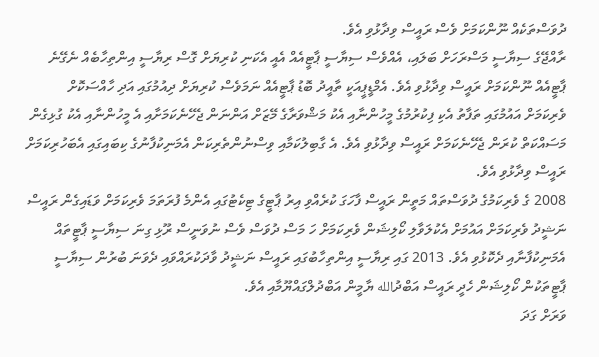ދުވަސްތަކެއް ނޫންކަމަށް ވެސް ރައީސް ވިދާޅުވި އެވެ.
ރާއްޖޭގެ ސިޔާސީ މަސްރަހަށް ބަލައި، އެއްވެސް ސިޔާސީ ޕާޓީއެއް އެއީ އެކަނި ކުރިޔަށް ގޮސް ރިޔާސީ އިންތިހާބެއް ނެގޭނެ ޕާޓީއެއް ނޫންކަމަށް ރައީސް ވިދާޅުވި އެވެ. އެމްޑީޕީއަކީ ތާއީދު ބޮޑު ޕާޓީއެއް ނަމަވެސް ކުރިޔަށް ދިއުމުގައި އަދި ހާއްސަކޮށް ވެރިކަމަށް އައުމުގައި ތަފާތު އެކި ފިކުރުމުގެ މީހުންނާއި އެކު މަޝްވަރާގެ މޭޒަށް އަންނަން ޖެހޭނެކަމަށާއި އެ މީހުންނާއި އެކު ގުޅިގެން މަސައްކަތް ކުރަން ޖެހޭނެކަމަށް ރައީސް ވިދާޅުވި އެވެ. އެ ގާބިލުކަމާއި ވިސްނުންތެރިކަން އެމަނިކުފާނުގެ ކިބައިގައި އެބަހުރިކަމަށް ރައީސް ވިދާޅުވި އެވެ.
2008 ގެ ވެރިކަމުގެ ދުވަސްތައް މަތީން ރައީސް ފާހަގަ ކުރެއްވި އިރު ޕާޓީގެ ޓިކެޓުގައި އެންމެ ފުރަތަމަ ވެރިކަމަށް ވަޑައިގެން ރައީސް ނަޝީދު ވެރިކަމަށް އައުމަށް އެކުލަވާލި ކޯލިޝަން ވެރިކަމަށް ހަ މަސް ދުވަސް ވެސް ނުވަނީސް ރޫޅި ގިނަ ސިޔާސީ ޕާޓީތައް އެމަނިކުފާނާއި ދެކޮޅުވި އެވެ. 2013 ގައި ރިޔާސީ އިންތިހާބުގައި ރައީސް ނަޝީދު ވާދަކުރައްވައި ދެވަނަ ބުރުން ސިޔާސީ ޕާޓީތަކުން ކޯލިޝަން ހެދީ ރައީސް އަބްދުالله ޔާމީން އަބްދުލްގައްޔޫމާއި އެވެ.
ވަރަށް ގަދަ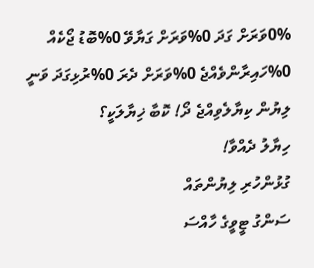0%ވަރަށް ގަދަ 0%ވަރަށް ގަޔާވޭ 0%ބޮޑު ޖޯކެއް 0%ހައިރާންވެއްޖެ 0%ވަރަށް ދެރަ 0%ރުޅިގަދަ ވަނީ
ލިޔުން ކިޔާލެވިއްޖެ ދޯ! ކޮބާ ޚިޔާލަކީ؟
ހިޔާލު ދެއްވާ!
ގުޅުންހުރި ލިޔުންތައް
ސަންގު ޓީވީގެ ހާއްސަ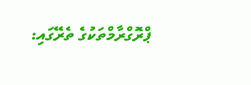ޕްރޮގްރާމްތަކުގެ ތެރޭގައި: